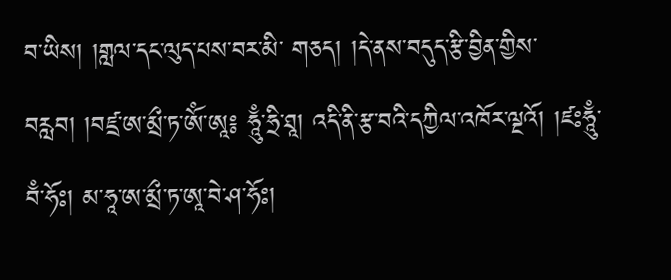བ་ཡིས། །གླལ་དང་ལུད་པས་བར་མི་ གཅད། །དེ་ནས་བདུད་རྩི་བྱིན་གྱིས་བརླབ། །བཛྲ་ཨ་མྲྀ་ཏ་ཨོཾ་ཨཱ༔ ཧཱུྃ་ཧྲི་ཐཱ། འདི་ནི་རྩ་བའི་དཀྱིལ་འཁོར་ལྔའོ། །ཛཿཧཱུྃ་བྃ་ཧོཿ། མ་ཧཱ་ཨ་མྲྀ་ཏ་ཨཱ་བེ་ཤ་ཧོཿ།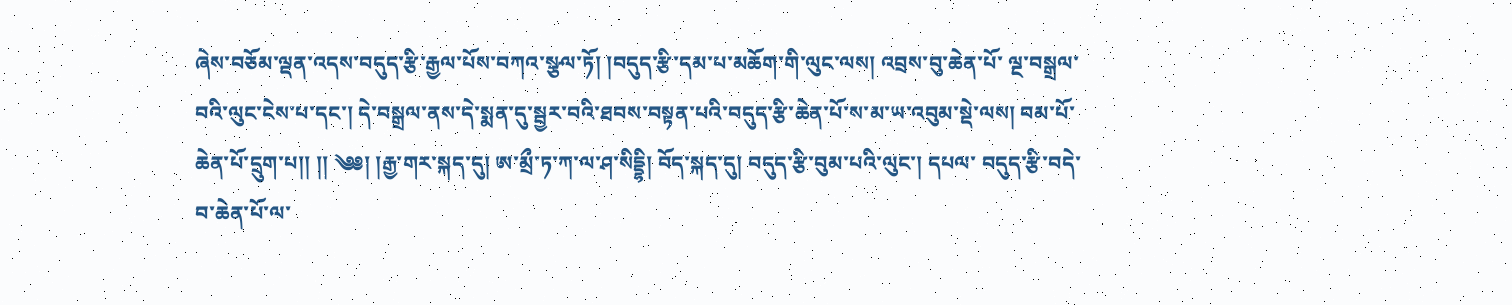ཞེས་བཅོམ་ལྡན་འདས་བདུད་རྩི་རྒྱལ་པོས་བཀའ་སྩལ་ཏོ། །བདུད་རྩི་དམ་པ་མཆོག་གི་ལུང་ལས། འབྲས་བུ་ཆེན་པོ་ ལྔ་བསྒྲལ་བའི་ལུང་ངེས་པ་དང་། དེ་བསྒྲལ་ནས་དེ་སྨན་དུ་སྦྱར་བའི་ཐབས་བསྟན་པའི་བདུད་རྩི་ཆེན་པོ་ས་མ་ཡ་འབུམ་སྡེ་ལས། བམ་པོ་ཆེན་པོ་དྲུག་པ།། །། ༄༅། །རྒྱ་གར་སྐད་དུ། ཨ་མྲྀ་ཏ་ཀ་ལ་ཤ་སིདྡྷི། བོད་སྐད་དུ། བདུད་རྩི་བུམ་པའི་ལུང་། དཔལ་ བདུད་རྩི་བདེ་བ་ཆེན་པོ་ལ་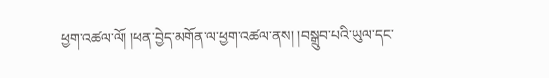ཕྱག་འཚལ་ལོ། །ཕན་བྱེད་མགོན་ལ་ཕྱག་འཚལ་ནས། །བསྒྲུབ་པའི་ཡུལ་དང་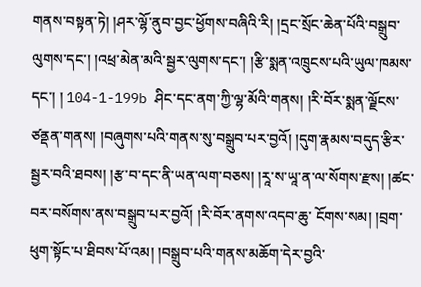གནས་བསྟན་ཏེ། །ཤར་ལྷོ་ནུབ་བྱང་ཕྱོགས་བཞིའི་རི། །དྲང་སྲོང་ཆེན་པོའི་བསྒྲུབ་ལུགས་དང་། །འཕྲ་མེན་མའི་སྦྱར་ལུགས་དང་། །རྩི་སྨན་འཁྲུངས་པའི་ཡུལ་ཁམས་དང་། ། 104-1-199b ཤིང་དང་ནག་ཀྱི་ལྷ་མོའི་གནས། །རི་བོར་སྨན་ལྗོངས་ཙནྡན་གནས། །བཞུགས་པའི་གནས་སུ་བསྒྲུབ་པར་བྱའོ། །དུག་རྣམས་བདུད་རྩིར་སྦྱར་བའི་ཐབས། །རྩ་བ་དང་ནི་ཡན་ལག་བཅས། །རཱ་ས་ཡཱ་ན་ལ་སོགས་རྫས། །ཚང་བར་བསོགས་ནས་བསྒྲུབ་པར་བྱའོ། །རི་བོར་ནགས་འདབ་ཆུ་ ངོགས་སམ། །བྲག་ཕུག་སྟོང་པ་ཐིབས་པོ་འམ། །བསྒྲུབ་པའི་གནས་མཆོག་དེར་བྱའི་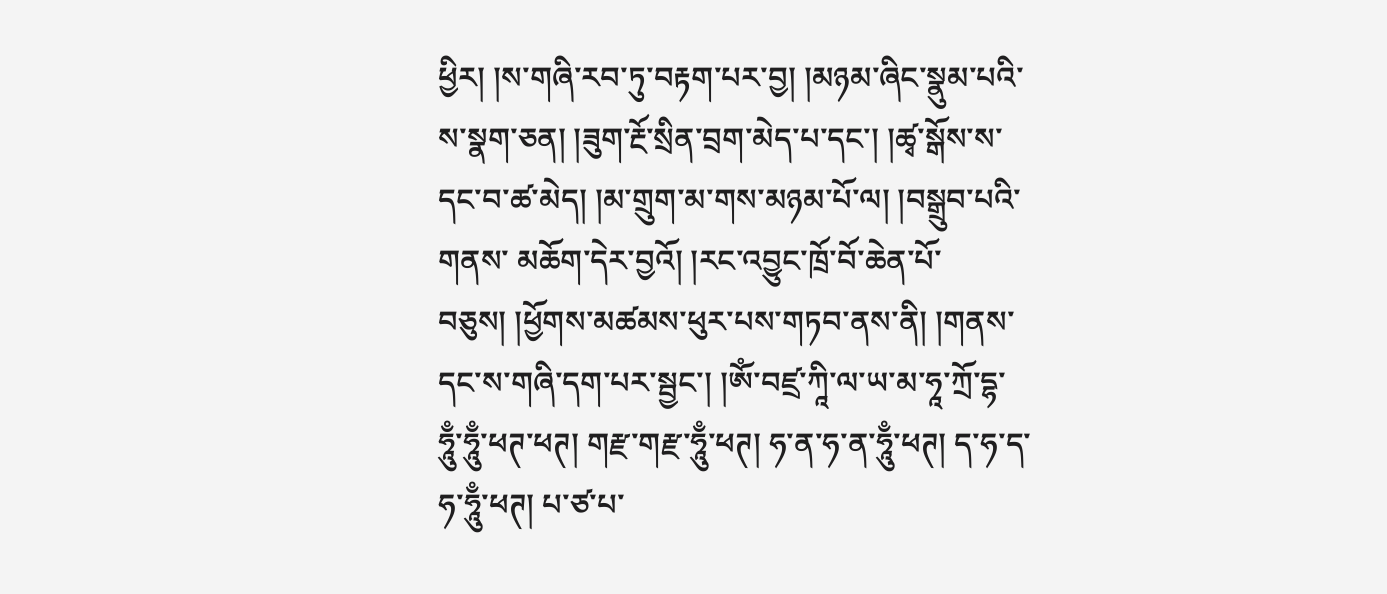ཕྱིར། །ས་གཞི་རབ་ཏུ་བརྟག་པར་བྱ། །མཉམ་ཞིང་སྣུམ་པའི་ས་སྣག་ཅན། །ཟུག་རྔོ་སྲིན་བྲག་མེད་པ་དང་། །ཚྭ་སྒོས་ས་དང་བ་ཚ་མེད། །མ་གྲུག་མ་གས་མཉམ་པོ་ལ། །བསྒྲུབ་པའི་གནས་ མཆོག་དེར་བྱའོ། །རང་འབྱུང་ཁྲོ་བོ་ཆེན་པོ་བཅུས། །ཕྱོགས་མཚམས་ཕུར་པས་གཏབ་ནས་ནི། །གནས་དང་ས་གཞི་དག་པར་སྦྱང་། །ༀ་བཛྲ་ཀཱི་ལ་ཡ་མ་ཧཱ་ཀྲོ་དྷ་ཧཱུྃ་ཧཱུྃ་ཕཊ་ཕཊ། གརྫ་གརྫ་ཧཱུྃ་ཕཊ། ཧ་ན་ཧ་ན་ཧཱུྃ་ཕཊ། ད་ཧ་ད་ཧ་ཧཱུྃ་ཕཊ། པ་ཙ་པ་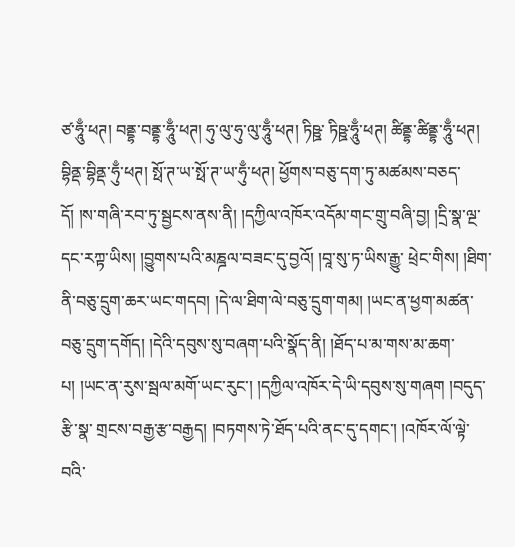ཙ་ཧཱུྃ་ཕཊ། བནྡྷ་བནྡྷ་ཧཱུྃ་ཕཊ། ཧུ་ལུ་ཧུ་ལུ་ཧཱུྃ་ཕཊ། ཏིཥྛ་ ཏིཥྛ་ཧཱུྃ་ཕཊ། ཚིནྡྷ་ཚིནྡྷ་ཧཱུྃ་ཕཊ། བྷིནྡ་བྷིནྡ་ཧུྃ་ཕཊ། སྥོ་ཊ་ཡ་སྥོ་ཊ་ཡ་ཧུྃ་ཕཊ། ཕྱོགས་བཅུ་དག་ཏུ་མཚམས་བཅད་དོ། །ས་གཞི་རབ་ཏུ་སྦྱངས་ནས་ནི། །དཀྱིལ་འཁོར་འདོམ་གང་གྲུ་བཞི་བྱ། །དྲི་སྣ་ལྔ་དང་རཀྟ་ཡིས། །བྱུགས་པའི་མཎྜལ་བཟང་དུ་བྱའོ། །བཱ་སུ་ཏ་ཡིས་རྒྱུ་ ཕྲེང་གིས། །ཐིག་ནི་བཅུ་དྲུག་ཆར་ཡང་གདབ། །དེ་ལ་ཐིག་ལེ་བཅུ་དྲུག་གམ། །ཡང་ན་ཕྱག་མཚན་བཅུ་དྲུག་དགོད། །དེའི་དབུས་སུ་བཞག་པའི་སྣོད་ནི། །ཐོད་པ་མ་གས་མ་ཆག་པ། །ཡང་ན་རུས་སྦལ་མགོ་ཡང་རུང་། །དཀྱིལ་འཁོར་དེ་ཡི་དབུས་སུ་གཞག །བདུད་རྩི་སྣ་ གྲངས་བརྒྱ་རྩ་བརྒྱད། །བཏགས་ཏེ་ཐོད་པའི་ནང་དུ་དགང་། །འཁོར་ལོ་ལྟེ་བའི་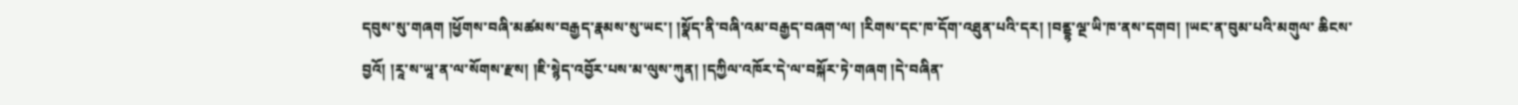དབུས་སུ་གཞག །ཕྱོགས་བཞི་མཚམས་བརྒྱད་རྣམས་སུ་ཡང་། །སྣོད་ནི་བཞི་འམ་བརྒྱད་བཞག་ལ། །རིགས་དང་ཁ་དོག་འཐུན་པའི་དར། །བནྡྷ་ལྔ་ཡི་ཁ་ནས་དགབ། །ཡང་ན་བུམ་པའི་མགུལ་ ཆིངས་བྱའོ། །རཱ་ས་ཡཱ་ན་ལ་སོགས་རྫས། །ཇི་སྙེད་འབྱོར་པས་མ་ལུས་ཀུན། །དཀྱིལ་འཁོར་དེ་ལ་བསྐོར་ཏེ་གཞག །དེ་བཞིན་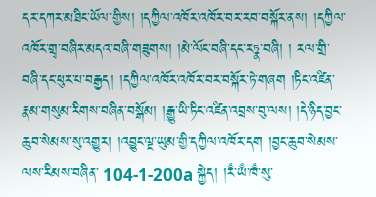དར་དཀར་མཐིང་ཡོལ་གྱིས། །དཀྱིལ་འཁོར་འཁོར་བར་རབ་བསྐོར་ནས། །དཀྱིལ་འཁོར་གྲྭ་བཞིར་མདའ་བཞི་གཟུགས། །མེ་ལོང་བཞི་དང་རཏྣ་བཞི། ། རལ་གྲི་བཞི་དང་ཕུར་པ་བརྒྱད། །དཀྱིལ་འཁོར་འཁོར་བར་བསྐོར་ཏེ་གཞག །ཏིང་འཛིན་རྣམ་གསུམ་རིགས་བཞིན་བསྒོམ། །རྒྱུ་ཡི་ཏིང་འཛིན་འབྲས་བུ་ལས། །དེ་ཉིད་བྱང་ཆུབ་སེམས་སུ་འགྱུར། །འབྱུང་ལྔ་ཡུམ་གྱི་དཀྱིལ་འཁོར་དག །བྱང་ཆུབ་སེམས་ལས་རིམས་བཞིན་ 104-1-200a སྐྱེད། །རྃ་ཡྃ་ཁྃ་སུ་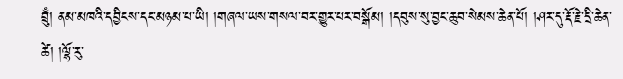བྲུྃ། ནམ་མཁའི་དབྱིངས་དང་མཉམ་པ་ཡི། །གཞལ་ཡས་གསལ་བར་གྱུར་པར་བསྒོམ། །དབུས་སུ་བྱང་ཆུབ་སེམས་ཆེན་པོ། །ཤར་དུ་རྡོ་རྗེ་དྲི་ཆེན་ཚེ། །ལྷོ་རུ་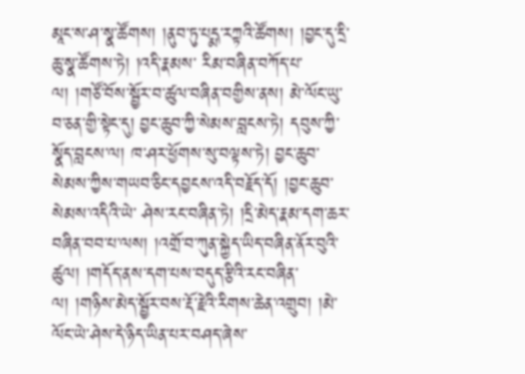མཱང་ས་ཤ་སྣ་ཚོགས། །ནུབ་ཏུ་པདྨ་རཀྟའི་ཚོགས། །བྱང་དུ་དྲི་ཆུ་སྣ་ཚོགས་ཏེ། །འདི་རྣམས་ རིམ་བཞིན་བཀོད་པ་ལ། །གཙོ་བོས་སྦྱོར་བ་ཚུལ་བཞིན་བགྱིས་ནས། མེ་ལོང་ཡུ་བ་ཅན་གྱི་སྟེང་དུ། བྱང་ཆུབ་ཀྱི་སེམས་བླངས་ཏེ། དབུས་ཀྱི་སྣོད་བླངས་ལ། ཁ་ཤར་ཕྱོགས་སུ་བལྟས་ཏེ། བྱང་ཆུབ་སེམས་ཀྱིས་གཡབ་ཅིང་དབྱངས་འདི་བརྗོད་དོ། །བྱང་ཆུབ་སེམས་འདིའི་ཡེ་ ཤེས་རང་བཞིན་ཏེ། །དྲི་མེད་རྣམ་དག་ཆར་བཞིན་བབ་པ་ལས། །འགྲོ་བ་ཀུན་སྐྱེད་ཡིད་བཞིན་ནོར་བུའི་ཚུལ། །གདོད་ནས་དག་པས་བདུད་རྩིའི་རང་བཞིན་ལ། །གཉིས་མེད་སྦྱོར་བས་རྡོ་རྗེའི་རིགས་ཆེན་འགྲུབ། །མེ་ལོང་ཡེ་ཤེས་དེ་ཉིད་ཡིན་པར་བཤད་ཞེས་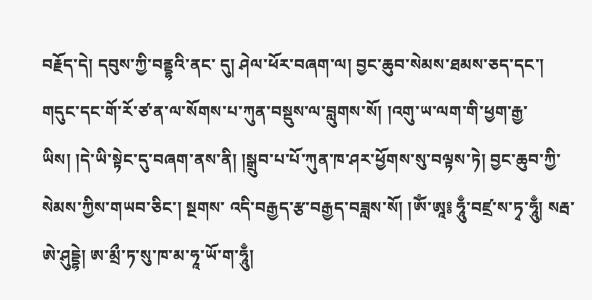བརྗོད་དེ། དབུས་ཀྱི་བནྡྷའི་ནང་ དུ། ཤེལ་ཕོར་བཞག་ལ། བྱང་ཆུབ་སེམས་ཐམས་ཅད་དང་། གདུང་དང་གོ་རོ་ཙ་ན་ལ་སོགས་པ་ཀུན་བསྡུས་ལ་བླུགས་སོ། །འགུ་ཡ་ལག་གི་ཕྱག་རྒྱ་ཡིས། །དེ་ཡི་སྟེང་དུ་བཞག་ནས་ནི། །སྒྲུབ་པ་པོ་ཀུན་ཁ་ཤར་ཕྱོགས་སུ་བལྟས་ཏེ། བྱང་ཆུབ་ཀྱི་སེམས་ཀྱིས་གཡབ་ཅིང་། སྔགས་ འདི་བརྒྱད་རྩ་བརྒྱད་བཟླས་སོ། །ཨོཾ་ཨཱ༔ ཧཱུྃ་བཛྲ་ས་ཏྭ་ཧཱུྃ། སརྦ་ཨེ་ཤུདྡྷེ། ཨ་མྲྀ་ཏ་སུ་ཁ་མ་ཧཱ་ཡོ་ག་ཧཱུྃ།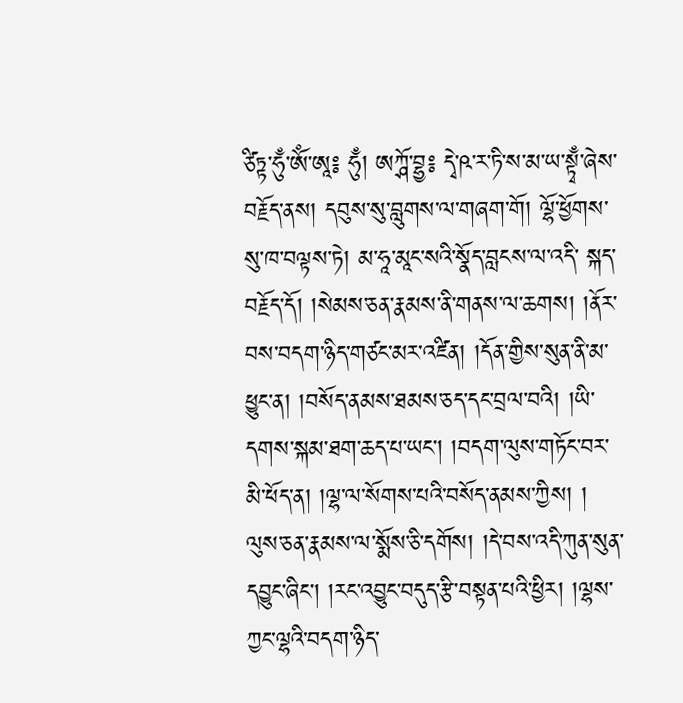ཙིཏྟ་ཧུྃ་ཨོཾ་ཨཱ༔ ཧུྃ། ཨཀྴོ་བྷྱ༔ དྭེ་ཥ་ར་ཏི་ས་མ་ཡ་སྟྭྃ་ཞེས་བརྗོད་ནས། དབུས་སུ་བླུགས་ལ་གཞག་གོ། ལྷོ་ཕྱོགས་སུ་ཁ་བལྟས་ཏེ། མ་ཧཱ་མཱང་སའི་སྣོད་བླངས་ལ་འདི་ སྐད་བརྗོད་དོ། །སེམས་ཅན་རྣམས་ནི་གནས་ལ་ཆགས། །ནོར་བས་བདག་ཉིད་གཙང་མར་འཛིན། །དོན་གྱིས་སུན་ནི་མ་ཕྱུང་ན། །བསོད་ནམས་ཐམས་ཅད་དང་བྲལ་བའི། །ཡི་དགས་སྐམ་ཐག་ཆད་པ་ཡང་། །བདག་ལུས་གཏོང་བར་མི་ཕོད་ན། །ལྷ་ལ་སོགས་པའི་བསོད་ནམས་ཀྱིས། ། ལུས་ཅན་རྣམས་ལ་སྨོས་ཅི་དགོས། །དེ་བས་འདི་ཀུན་སུན་དབྱུང་ཞིང་། །རང་འབྱུང་བདུད་རྩི་བསྟན་པའི་ཕྱིར། །ལྷས་ཀྱང་ལྷའི་བདག་ཉིད་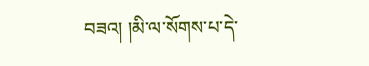བཟའ། །མི་ལ་སོགས་པ་དེ་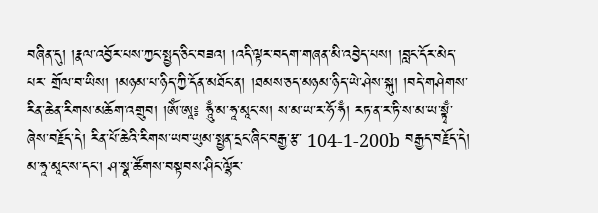བཞིན་དུ། །རྣལ་འབྱོར་པས་ཀྱང་སྤྱད་ཅིང་བཟའ། །འདི་ལྟར་བདག་གཞན་མི་འབྱེད་པས། །བླང་དོར་མེད་པར་ གྲོལ་བ་ཡིས། །མཉམ་པ་ཉིད་ཀྱི་དོན་མཐོང་ན། །ཐམས་ཅད་མཉམ་ཉིད་ཡེ་ཤེས་སྐུ། །བདེ་གཤེགས་རིན་ཆེན་རིགས་མཆོག་འགྲུབ། །ཨོཾ་ཨཱ༔ ཧཱུྃ་མ་ཧཱ་མཱང་ས། ས་མ་ཡ་ར་ཧོ་ཧྃ། རཏ་ན་ར་ཏི་ས་མ་ཡ་སྟྭྃ་ཞེས་བརྗོད་དེ། རིན་པོ་ཆེའི་རིགས་ཡབ་ཡུམ་སྤྱན་དྲང་ཞིང་བརྒྱ་རྩ་ 104-1-200b བརྒྱད་བརྗོད་དེ། མ་ཧཱ་མཱང་ས་དང་། ཤ་སྣ་ཚོགས་བསྟབས་ཤིང་ལྷོར་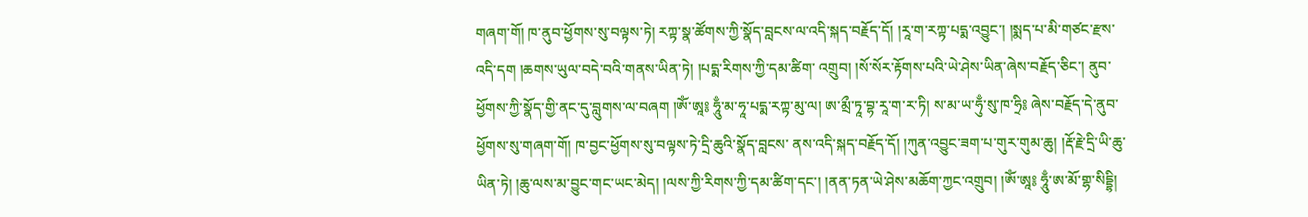གཞག་གོ། ཁ་ནུབ་ཕྱོགས་སུ་བལྟས་ཏེ། རཀྟ་སྣ་ཚོགས་ཀྱི་སྣོད་བླངས་ལ་འདི་སྐད་བརྗོད་དོ། །རཱ་ག་རཀྟ་པདྨ་འབྱུང་། །སྨད་པ་མི་གཙང་རྫས་འདི་དག །ཆགས་ཡུལ་བདེ་བའི་གནས་ཡིན་ཏེ། །པདྨ་རིགས་ཀྱི་དམ་ཚིག་ འགྲུབ། །སོ་སོར་རྟོགས་པའི་ཡེ་ཤེས་ཡིན་ཞེས་བརྗོད་ཅིང་། ནུབ་ཕྱོགས་ཀྱི་སྣོད་གྱི་ནང་དུ་བླུགས་ལ་བཞག །ཨོཾ་ཨཱ༔ ཧཱུྃ་མ་ཧཱ་པདྨ་རཀྟ་མུ་ལ། ཨ་མྲྀ་ཏཱ་བྷ་རཱ་ག་ར་ཏི། ས་མ་ཡ་ཧུྃ་སུ་ཁ་ཧྲི༔ ཞེས་བརྗོད་དེ་ནུབ་ཕྱོགས་སུ་གཞག་གོ། ཁ་བྱང་ཕྱོགས་སུ་བལྟས་ཏེ་དྲི་ཆུའི་སྣོད་བླངས་ ནས་འདི་སྐད་བརྗོད་དོ། །ཀུན་འབྱུང་ཟག་པ་གུར་གུམ་ཆུ། །རྡོ་རྗེ་དྲི་ཡི་ཆུ་ཡིན་ཏེ། །ཆུ་ལས་མ་བྱུང་གང་ཡང་མེད། །ལས་ཀྱི་རིགས་ཀྱི་དམ་ཚིག་དང་། །ནན་ཏན་ཡེ་ཤེས་མཆོག་ཀྱང་འགྲུབ། །ཨོཾ་ཨཱ༔ ཧཱུྃ་ཨ་མོ་གྷ་སིདྡྷི།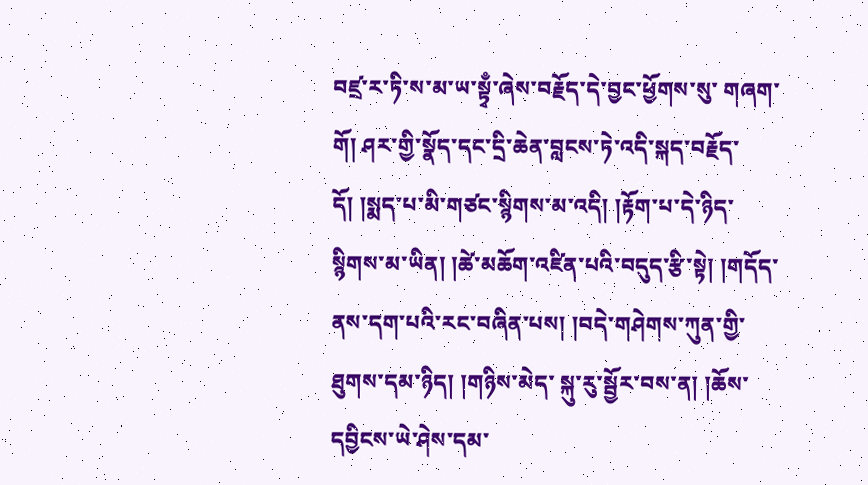བཛྲ་ར་ཏི་ས་མ་ཡ་སྟྭྃ་ཞེས་བརྗོད་དེ་བྱང་ཕྱོགས་སུ་ གཞག་གོ། ཤར་གྱི་སྣོད་དང་དྲི་ཆེན་བླངས་ཏེ་འདི་སྐད་བརྗོད་དོ། །སྨད་པ་མི་གཙང་སྙིགས་མ་འདི། །རྟོག་པ་དེ་ཉིད་སྙིགས་མ་ཡིན། །ཚེ་མཆོག་འཛིན་པའི་བདུད་རྩི་སྟེ། །གདོད་ནས་དག་པའི་རང་བཞིན་པས། །བདེ་གཤེགས་ཀུན་གྱི་ཐུགས་དམ་ཉིད། །གཉིས་མེད་ སྐུ་རུ་སྦྱོར་བས་ན། །ཆོས་དབྱིངས་ཡེ་ཤེས་དམ་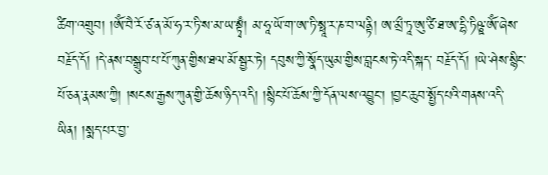ཚིག་འགྲུབ། །ཨོཾ་བཻ་རོ་ཙ་ན་མོ་ཧ་ར་ཏི་ས་མ་ཡ་སྟྭྃ། མ་ཧཱ་ཡོ་ག་ཨ་ཏི་སྥཱ་ར་ཎ་བ་ལནྟི། ཨ་མྲྀ་ཏཱ་ཨུ་ཙི་ཐ་ཨ་དྷི་ཏིཥྛ་ཨོཾ་ཞེས་བརྗོད་དོ། །དེ་ནས་བསྒྲུབ་པ་པོ་ཀུན་གྱིས་ཐལ་མོ་སྦྱར་ཏེ། དབུས་ཀྱི་སྣོད་ཡུམ་གྱིས་བླངས་ཏེ་འདི་སྐད་ བརྗོད་དོ། །ཡེ་ཤེས་སྙིང་པོ་ཅན་རྣམས་ཀྱི། །སངས་རྒྱས་ཀུན་གྱི་ཆོས་ཉིད་འདི། །སྙིང་པོ་ཆོས་ཀྱི་དོན་ལས་འབྱུང་། །བྱང་ཆུབ་སྤྱོད་པའི་གནས་འདི་ཡིན། །སྨད་པར་བྱ་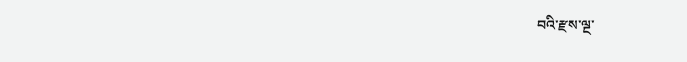བའི་རྫས་ལྔ་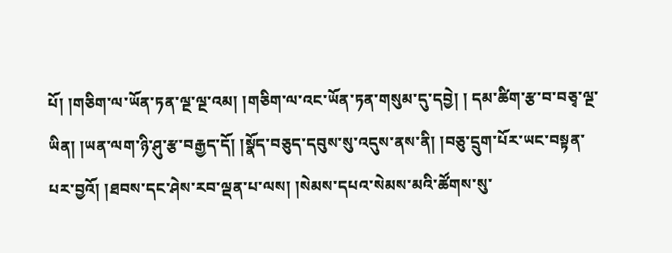པོ། །གཅིག་ལ་ཡོན་ཏན་ལྔ་ལྔ་འམ། །གཅིག་ལ་འང་ཡོན་ཏན་གསུམ་དུ་དབྱེ། ། དམ་ཚིག་རྩ་བ་བཅྭ་ལྔ་ཡིན། །ཡན་ལག་ཉི་ཤུ་རྩ་བརྒྱད་དོ། །སྣོད་བཅུད་དབུས་སུ་འདུས་ནས་ནི། །བཅུ་དྲུག་པོར་ཡང་བསྟན་པར་བྱའོ། །ཐབས་དང་ཤེས་རབ་ལྡན་པ་ལས། །སེམས་དཔའ་སེམས་མའི་ཚོགས་སུ་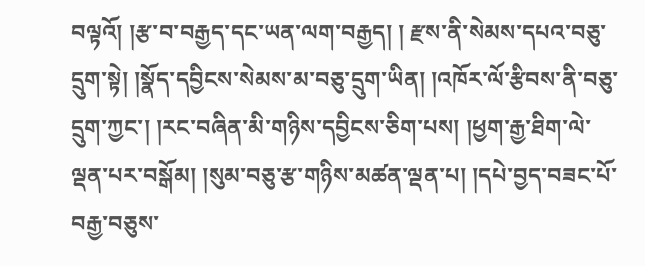བལྟའོ། །རྩ་བ་བརྒྱད་དང་ཡན་ལག་བརྒྱད། ། རྫས་ནི་སེམས་དཔའ་བཅུ་དྲུག་སྟེ། །སྣོད་དབྱིངས་སེམས་མ་བཅུ་དྲུག་ཡིན། །འཁོར་ལོ་རྩིབས་ནི་བཅུ་དྲུག་ཀྱང་། །རང་བཞིན་མི་གཉིས་དབྱིངས་ཅིག་པས། །ཕྱག་རྒྱ་ཐིག་ལེ་ལྡན་པར་བསྒོམ། །སུམ་བཅུ་རྩ་གཉིས་མཚན་ལྡན་པ། །དཔེ་བྱད་བཟང་པོ་བརྒྱ་བཅུས་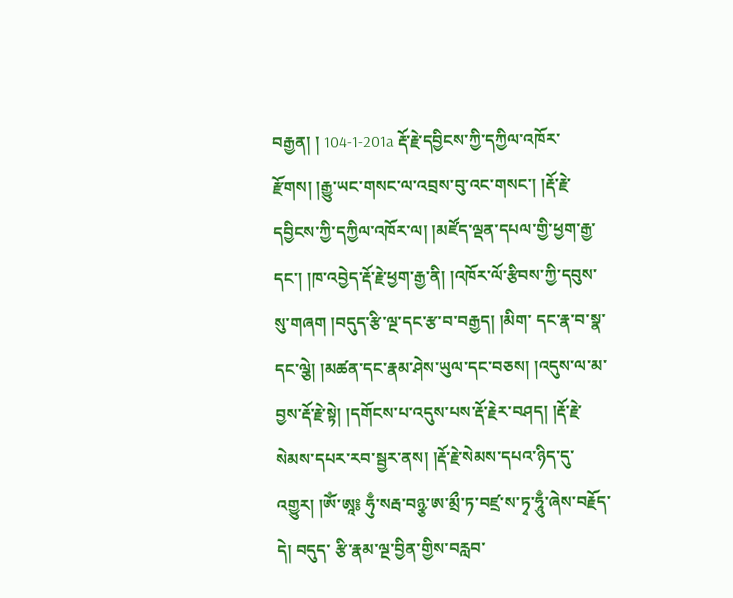བརྒྱན། ། 104-1-201a རྡོ་རྗེ་དབྱིངས་ཀྱི་དཀྱིལ་འཁོར་རྫོགས། །རྒྱུ་ཡང་གསང་ལ་འབྲས་བུ་འང་གསང་། །རྡོ་རྗེ་དབྱིངས་ཀྱི་དཀྱིལ་འཁོར་ལ། །མཛོད་ལྡན་དཔལ་གྱི་ཕྱག་རྒྱ་དང་། །ཁ་འབྱེད་རྡོ་རྗེ་ཕྱག་རྒྱ་ནི། །འཁོར་ལོ་རྩིབས་ཀྱི་དབུས་སུ་གཞག །བདུད་རྩི་ལྔ་དང་རྩ་བ་བརྒྱད། །མིག་ དང་རྣ་བ་སྣ་དང་ལྕེ། །མཚན་དང་རྣམ་ཤེས་ཡུལ་དང་བཅས། །འདུས་ལ་མ་བྱས་རྡོ་རྗེ་སྟེ། །དགོངས་པ་འདུས་པས་རྡོ་རྗེར་བཤད། །རྡོ་རྗེ་སེམས་དཔར་རབ་སྦྱར་ནས། །རྡོ་རྗེ་སེམས་དཔའ་ཉིད་དུ་འགྱུར། །ཨོཾ་ཨཱ༔ ཧུྃ་སརྦ་བཉྩ་ཨ་མྲྀ་ཏ་བཛྲ་ས་ཏྭ་ཧཱུྃ་ཞེས་བརྗོད་དེ། བདུད་ རྩི་རྣམ་ལྔ་བྱིན་གྱིས་བརླབ་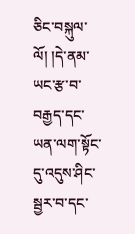ཅིང་བསྐུལ་ལོ། །དེ་ནམ་ཡང་རྩ་བ་བརྒྱད་དང་ཡན་ལག་སྟོང་དུ་འདུས་ཤིང་སྦྱར་བ་དང་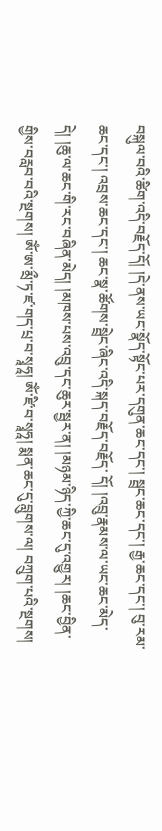བསྐུལ་བའི་ཚིག་འདི་བརྗོད་དོ། །དེ་ནས་ཡང་སྣོད་སྟོང་པར་དགུན་ཆང་དང་། སྦྲང་ཆང་དང་། རྒྱ་ཆང་དང་། བུ་རམ་ཆང་དང་། འབྲས་ཆང་དང་། ཆང་སྣ་ཚོགས་སྦྲེང་ཞིང་འདི་སྐད་བརྗོད་བརྗོད་ དོ། །འབྲུ་རྣམས་ལ་ཡང་ཆང་མེད་དེ། །ཆུ་ལ་ཆང་གི་རང་བཞིན་མེད། །མཁས་པས་འབྲུ་དང་ཆུར་སྦྱར་ན། །མཉམ་ཉིད་ཀྱི་ཆང་དུ་འགྱུར། །ཆང་བྱིན་གྱིས་བརླབ་བའི་སྔགས། ཨོཾ་ཨ་མྲྀ་ཏ་ཛ་གད་པྲ་བ་སྭཱཧཱ། ༀ་ཛི་བ་སྭཱཧཱ། སྨན་ཆང་དུ་བླུགས་ལ། བཀྲུག་པའི་སྔགས།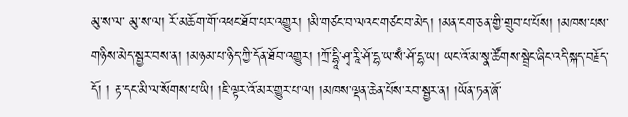མུ་ས་ལ་ མུ་ས་ལ། རོ་མཆོག་གོ་འཕང་ཐོབ་པར་འགྱུར། །མི་གཙང་བ་ལའང་གཙང་བ་མེད། །མན་ངག་ཅན་གྱི་གྲུབ་པ་པོས། །མཁས་པས་གཉིས་མེད་སྦྱར་བས་ན། །མཉམ་པ་ཉིད་ཀྱི་དོན་ཐོབ་འགྱུར། །ཀྲོ་དྷཱི་ཤྭ་རཱི་ཤོ་དྷ་ཡ་སྃ་ཤོ་དྷ་ཡ། ཡང་འོ་མ་སྣ་ཚོགས་སྦྲེང་ཞིང་འདི་སྐད་བརྗོད་དོ། ། རྟ་དང་མི་ལ་སོགས་པ་ཡི། །ཇི་ལྟར་འོ་མར་གྱུར་པ་ལ། །མཁས་ལྡན་ཆེན་པོས་རབ་སྦྱར་ན། །ཡོན་ཏན་ཞོ་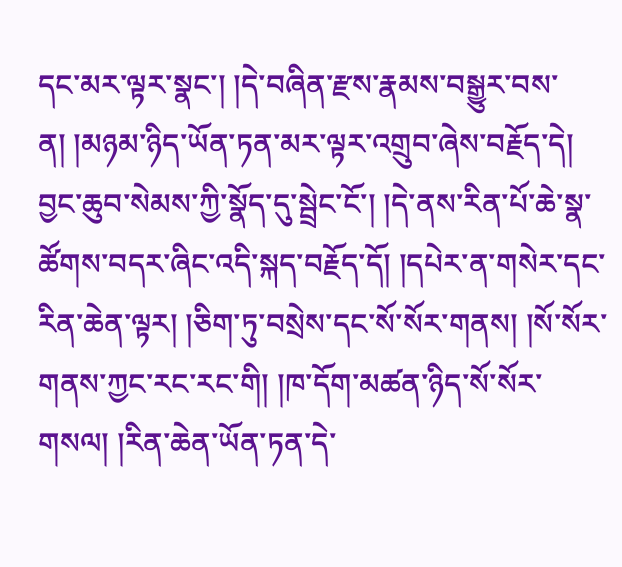དང་མར་ལྟར་སྣང་། །དེ་བཞིན་རྫས་རྣམས་བསྒྱུར་བས་ན། །མཉམ་ཉིད་ཡོན་ཏན་མར་ལྟར་འགྲུབ་ཞེས་བརྗོད་དེ། བྱང་ཆུབ་སེམས་ཀྱི་སྣོད་དུ་སྦྲེང་ངོ་། །དེ་ནས་རིན་པོ་ཆེ་སྣ་ ཚོགས་བདར་ཞིང་འདི་སྐད་བརྗོད་དོ། །དཔེར་ན་གསེར་དང་རིན་ཆེན་ལྟར། །ཅིག་ཏུ་བསྲེས་དང་སོ་སོར་གནས། །སོ་སོར་གནས་ཀྱང་རང་རང་གི། །ཁ་དོག་མཚན་ཉིད་སོ་སོར་གསལ། །རིན་ཆེན་ཡོན་ཏན་དེ་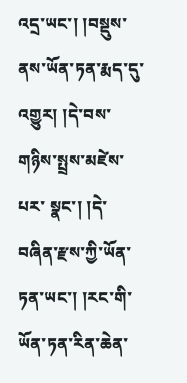འདྲ་ཡང་། །བསྡུས་ནས་ཡོན་ཏན་རྨད་དུ་འགྱུར། །དེ་བས་གཉིས་སྤྲས་མཛེས་པར་ སྣང་། །དེ་བཞིན་རྫས་ཀྱི་ཡོན་ཏན་ཡང་། །རང་གི་ཡོན་ཏན་རིན་ཆེན་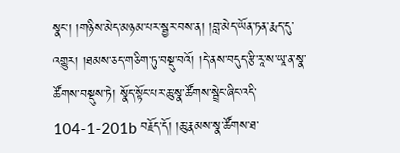སྣང་། །གཉིས་མེད་མཉམ་པར་སྦྱར་བས་ན། །བླ་མེད་ཡོན་ཏན་རྨད་དུ་འགྱུར། །ཐམས་ཅད་གཅིག་ཏུ་བསྡུ་བའོ། །དེ་ནས་བདུད་རྩི་རཱ་ས་ཡཱ་ན་སྣ་ཚོགས་བསྡུས་ཏེ། སྣོད་སྟོང་པར་ཆུ་སྣ་ཚོགས་སྦྲེང་ཞིང་འདི་ 104-1-201b བརྗོད་དོ། །ཆུ་རྣམས་སྣ་ཚོགས་ཐ་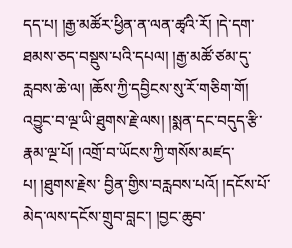དད་པ། །རྒྱ་མཚོར་ཕྱིན་ན་ལན་ཚྭའི་རོ། །དེ་དག་ཐམས་ཅད་བསྡུས་པའི་དཔལ། །རྒྱ་མཚོ་ཙམ་དུ་རླབས་ཆེ་ལ། །ཆོས་ཀྱི་དབྱིངས་སུ་རོ་གཅིག་གོ། འབྱུང་བ་ལྔ་ཡི་ཐུགས་རྗེ་ལས། །སྨན་དང་བདུད་རྩི་རྣམ་ལྔ་པོ། །འགྲོ་བ་ཡོངས་ཀྱི་གསོས་མཛད་པ། །ཐུགས་རྗེས་ བྱིན་གྱིས་བརླབས་པའོ། །དངོས་པོ་མེད་ལས་དངོས་གྲུབ་བླང་། །བྱང་ཆུབ་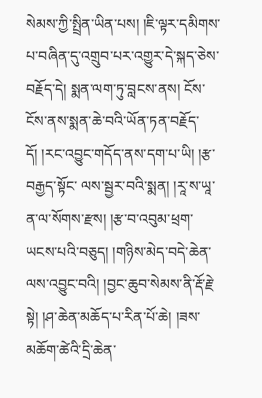སེམས་ཀྱི་སྤྲིན་ཡིན་པས། །ཇི་ལྟར་དམིགས་པ་བཞིན་དུ་འགྲུབ་པར་འགྱུར་དེ་སྐད་ཅེས་བརྗོད་དེ། སྨན་ལག་ཏུ་བླངས་ནས། ངོས་ངོས་ནས་སྨན་ཆེ་བའི་ཡོན་ཏན་བརྗོད་དོ། །རང་འབྱུང་གདོད་ནས་དག་པ་ཡི། །རྩ་བརྒྱད་སྟོང་ ལས་སྦྱར་བའི་སྨན། །རཱ་ས་ཡཱ་ན་ལ་སོགས་རྫས། །རྩ་བ་འབུམ་ཕྲག་ཡངས་པའི་བཅུད། །གཉིས་མེད་བདེ་ཆེན་ལས་འབྱུང་བའི། །བྱང་ཆུབ་སེམས་ནི་རྡོ་རྗེ་སྟེ། །ཤ་ཆེན་མཆོད་པ་རིན་པོ་ཆེ། །ཟས་མཆོག་ཚེའི་དྲི་ཆེན་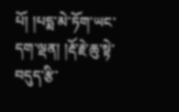པོ། །པདྨ་མེ་ཏོག་ཡང་དག་ལྡན། །རྡོ་རྗེ་ཆུ་སྟེ་བདུད་རྩི་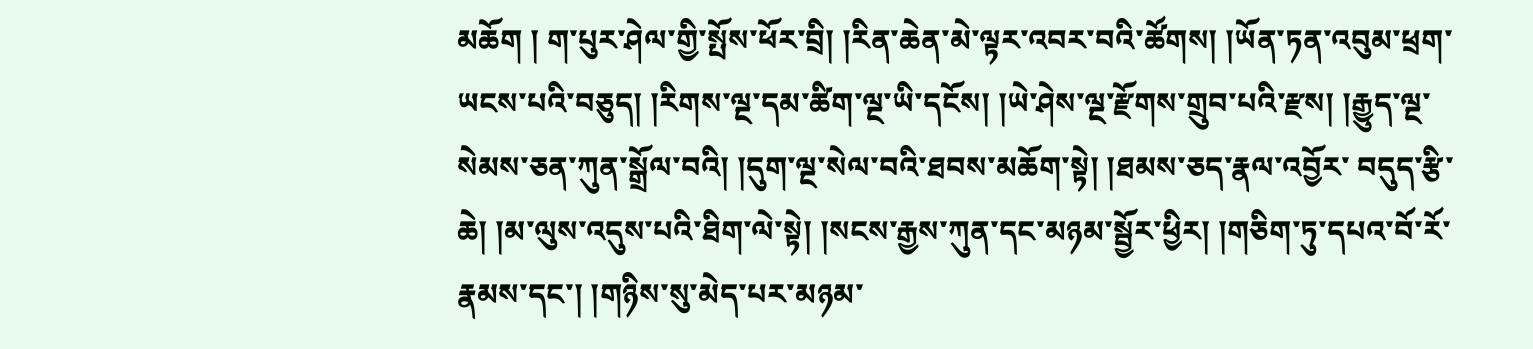མཆོག ། ག་པུར་ཤེལ་གྱི་སྤོས་ཕོར་བྲི། །རིན་ཆེན་མེ་ལྟར་འབར་བའི་ཚོགས། །ཡོན་ཏན་འབུམ་ཕྲག་ཡངས་པའི་བཅུད། །རིགས་ལྔ་དམ་ཚིག་ལྔ་ཡི་དངོས། །ཡེ་ཤེས་ལྔ་རྫོགས་གྲུབ་པའི་རྫས། །རྒྱུད་ལྔ་སེམས་ཅན་ཀུན་སྒྲོལ་བའི། །དུག་ལྔ་སེལ་བའི་ཐབས་མཆོག་སྟེ། །ཐམས་ཅད་རྣལ་འབྱོར་ བདུད་རྩི་ཆེ། །མ་ལུས་འདུས་པའི་ཐིག་ལེ་སྟེ། །སངས་རྒྱས་ཀུན་དང་མཉམ་སྦྱོར་ཕྱིར། །གཅིག་ཏུ་དཔའ་བོ་རོ་རྣམས་དང་། །གཉིས་སུ་མེད་པར་མཉམ་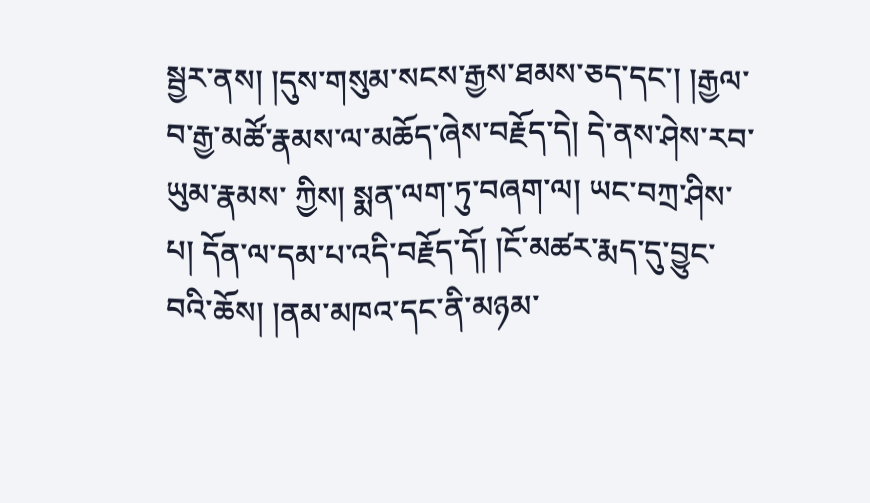སྦྱར་ནས། །དུས་གསུམ་སངས་རྒྱས་ཐམས་ཅད་དང་། །རྒྱལ་བ་རྒྱ་མཚོ་རྣམས་ལ་མཆོད་ཞེས་བརྗོད་དེ། དེ་ནས་ཤེས་རབ་ཡུམ་རྣམས་ ཀྱིས། སྨན་ལག་ཏུ་བཞག་ལ། ཡང་བཀྲ་ཤིས་པ། དོན་ལ་དམ་པ་འདི་བརྗོད་དོ། །ངོ་མཚར་རྨད་དུ་བྱུང་བའི་ཆོས། །ནམ་མཁའ་དང་ནི་མཉམ་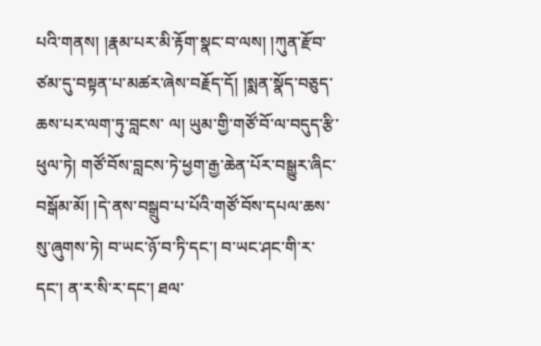པའི་གནས། །རྣམ་པར་མི་རྟོག་སྣང་བ་ལས། །ཀུན་རྫོབ་ཙམ་དུ་བསྟན་པ་མཚར་ཞེས་བརྗོད་དོ། །སྨན་སྣོད་བཅུད་ཆས་པར་ལག་ཏུ་བླངས་ ལ། ཡུམ་གྱི་གཙོ་བོ་ལ་བདུད་རྩི་ཕུལ་ཏེ། གཙོ་བོས་བླངས་ཏེ་ཕྱག་རྒྱ་ཆེན་པོར་བསྒྱུར་ཞིང་བསྒོམ་མོ། །དེ་ནས་བསྒྲུབ་པ་པོའི་གཙོ་བོས་དཔལ་ཆས་སུ་ཞུགས་ཏེ། བ་ཡང་ཉོ་བ་ཏི་དང་། བ་ཡང་ཤང་གི་ར་དང་། ན་ར་སི་ར་དང་། ཐལ་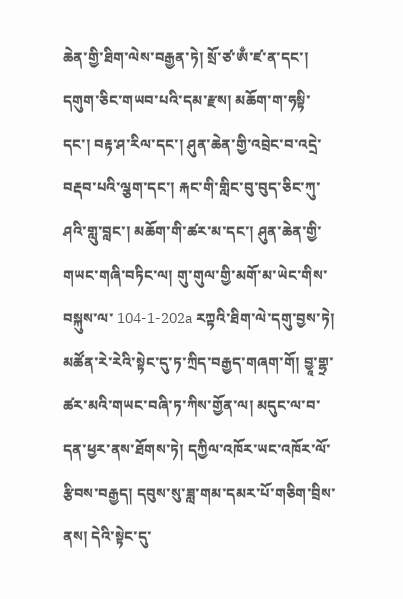ཆེན་གྱི་ཐིག་ལེས་བརྒྱན་ཏེ། སྲོ་ཙ་ཨྃ་ཛ་ན་དང་། དགུག་ཅིང་གཡབ་པའི་དམ་རྫས། མཆོག་ག་ཧསྟི་དང་། བརྟ་ཤ་རིལ་དང་། ཤུན་ཆེན་གྱི་འབྲེང་བ་འདྲེ་བརྡབ་པའི་ལྕག་དང་། རྐང་གི་གླིང་བུ་བུད་ཅིང་ཀུ་ཤའི་གླུ་བླང་། མཆོག་གི་ཚར་མ་དང་། ཤུན་ཆེན་གྱི་གཡང་གཞི་བཏིང་ལ། གུ་གུལ་གྱི་མགོ་མ་ཡེང་གིས་བསྐུས་ལ་ 104-1-202a རཀྟའི་ཐིག་ལེ་དགུ་བྱས་ཏེ། མཚོན་རེ་རེའི་སྟེང་དུ་ཏ་ཀྲིད་བརྒྱད་གཞག་གོ། བྱཱ་གྷྲ་ཚར་མའི་གཡང་བཞི་ཏ་ཀིས་གྱོན་ལ། མདུང་ལ་བ་དན་ཕྱར་ནས་ཐོགས་ཏེ། དཀྱིལ་འཁོར་ཡང་འཁོར་ལོ་རྩིབས་བརྒྱད། དབུས་སུ་ཟླ་གམ་དམར་པོ་གཅིག་བྲིས་ནས། དེའི་སྟེང་དུ་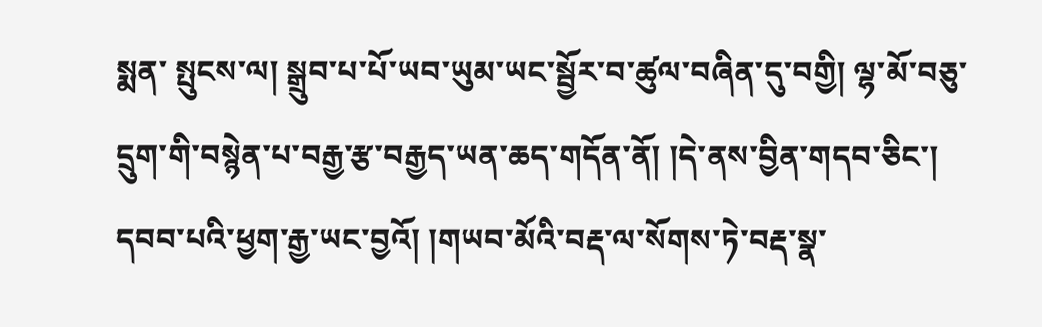སྨན་ སྤུངས་ལ། སྒྲུབ་པ་པོ་ཡབ་ཡུམ་ཡང་སྦྱོར་བ་ཚུལ་བཞིན་དུ་བགྱི། ལྷ་མོ་བཅུ་དྲུག་གི་བསྙེན་པ་བརྒྱ་རྩ་བརྒྱད་ཡན་ཆད་གདོན་ནོ། །དེ་ནས་བྱིན་གདབ་ཅིང་། དབབ་པའི་ཕྱག་རྒྱ་ཡང་བྱའོ། །གཡབ་མོའི་བརྡ་ལ་སོགས་ཏེ་བརྡ་སྣ་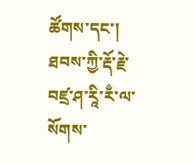ཚོགས་དང་། ཐབས་ཀྱི་རྡོ་རྗེ་བཛྲ་ཤ་རཱི་རྃ་ལ་སོགས་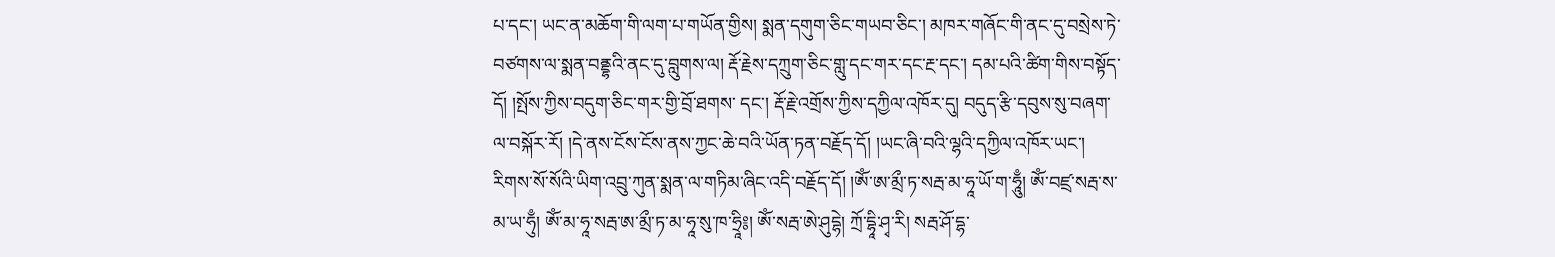པ་དང་། ཡང་ན་མཆོག་གི་ལག་པ་གཡོན་གྱིས། སྨན་དགུག་ཅིང་གཡབ་ཅིང་། མཁར་གཞོང་གི་ནང་དུ་བསྲེས་ཏེ་བཙགས་ལ་སྨན་བནྡྷའི་ནང་དུ་བླུགས་ལ། རྡོ་རྗེས་དཀྲུག་ཅིང་གླུ་དང་གར་དང་རྔ་དང་། དམ་པའི་ཚིག་གིས་བསྟོད་དོ། །སྤོས་ཀྱིས་བདུག་ཅིང་གར་གྱི་བྲོ་ཐགས་ དང་། རྡོ་རྗེ་འགྲོས་ཀྱིས་དཀྱིལ་འཁོར་དུ། བདུད་རྩི་དབུས་སུ་བཞག་ལ་བསྐོར་རོ། །དེ་ནས་ངོས་ངོས་ནས་ཀྱང་ཆེ་བའི་ཡོན་ཏན་བརྗོད་དོ། །ཡང་ཞི་བའི་ལྷའི་དཀྱིལ་འཁོར་ཡང་། རིགས་སོ་སོའི་ཡིག་འབྲུ་ཀུན་སྨན་ལ་གཏིམ་ཞིང་འདི་བརྗོད་དོ། །ཨོཾ་ཨ་མྲྀ་ཏ་སརྦ་མ་ཧཱ་ཡོ་ག་ཧཱུྃ། ཨོཾ་བཛྲ་སརྦ་ས་མ་ཡ་ཧུྃ། ཨོཾ་མ་ཧཱ་སརྦ་ཨ་མྲྀ་ཏ་མ་ཧཱ་སུ་ཁ་ཧྲཱི༔། ཨོཾ་སརྦ་ཨེ་ཤུདྷེ། ཀྲོ་དྷཱི་ཤྭ་རི། སརྦ་ཤོ་དྷ་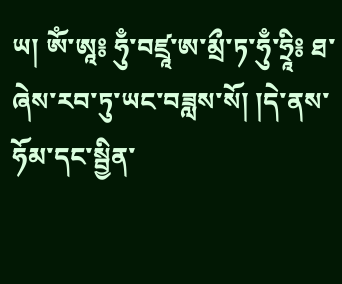ཡ། ཨོཾ་ཨཱ༔ ཧུྃ་བཛྲཱ་ཨ་མྲྀ་ཏ་ཧུྃ་ཧྲཱི༔ ཐ་ཞེས་རབ་ཏུ་ཡང་བཟླས་སོ། །དེ་ནས་ཧོམ་དང་སྦྱིན་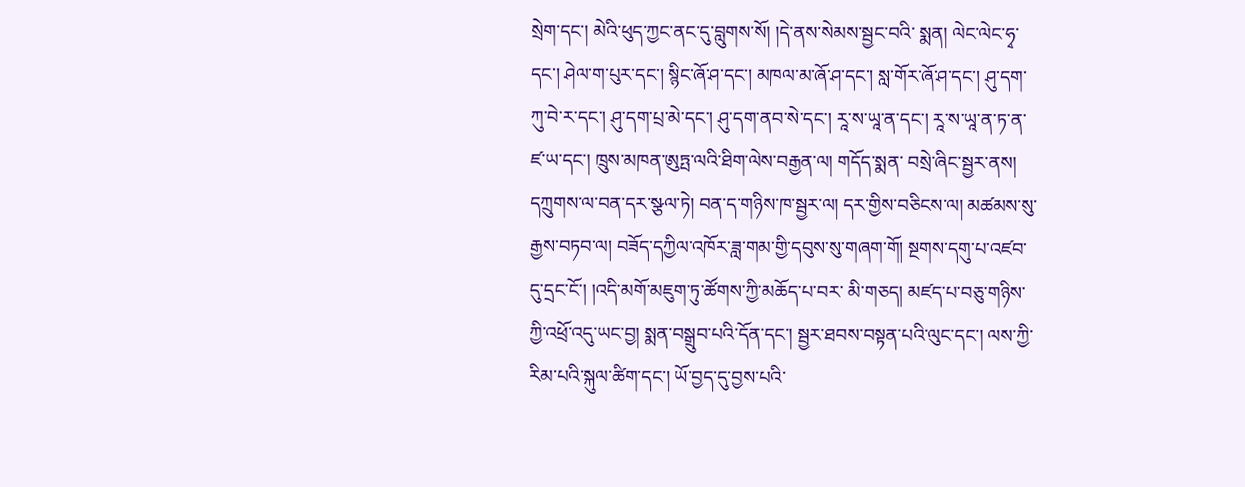སྲེག་དང་། མེའི་ཕུད་ཀྱང་ནང་དུ་བླུགས་སོ། །དེ་ནས་སེམས་སྦྱང་བའི་ སྨན། ལེང་ལེང་ཧྭ་དང་། ཤེལ་ག་པུར་དང་། སྙིང་ཞོ་ཤ་དང་། མཁལ་མ་ཞོ་ཤ་དང་། སླ་གོར་ཞོ་ཤ་དང་། ཤུ་དག་ཀུ་བེ་ར་དང་། ཤུ་དག་པྲ་མེ་དང་། ཤུ་དག་ནབ་སེ་དང་། རཱ་ས་ཡཱ་ན་དང་། རཱ་ས་ཡཱ་ན་ཏ་ན་ཛ་ཡ་དང་། ཁྲུས་མཁན་ཨུཏྤ་ལའི་ཐིག་ལེས་བརྒྱན་ལ། གདོད་སྨན་ བསྲེ་ཞིང་སྦྱར་ནས། དཀྲུགས་ལ་བན་དར་སྩལ་ཏེ། བན་ད་གཉིས་ཁ་སྦྱར་ལ། དར་གྱིས་བཅིངས་ལ། མཚམས་སུ་རྒྱས་བཏབ་ལ། བཟོད་དཀྱིལ་འཁོར་ཟླ་གམ་གྱི་དབུས་སུ་གཞག་གོ། སྔགས་དགུ་པ་འཛབ་དུ་དྲང་ངོ་། །འདི་མགོ་མཇུག་ཏུ་ཚོགས་ཀྱི་མཆོད་པ་བར་ མི་གཅད། མཛད་པ་བཅུ་གཉིས་ཀྱི་འཕྲོ་འདུ་ཡང་བྱ། སྨན་བསྒྲུབ་པའི་དོན་དང་། སྦྱར་ཐབས་བསྟན་པའི་ལུང་དང་། ལས་ཀྱི་རིམ་པའི་སྐུལ་ཚིག་དང་། ཡོ་བྱད་དུ་བྱས་པའི་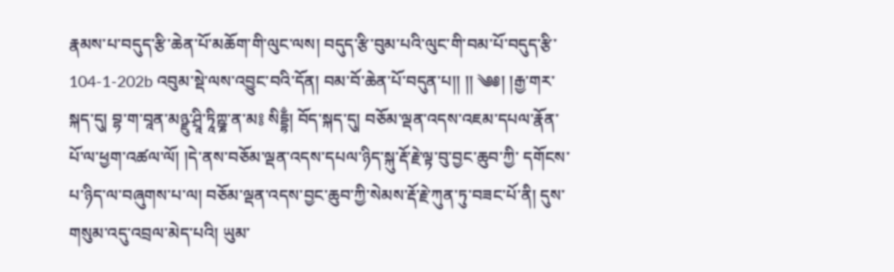རྣམས་པ་བདུད་རྩི་ཆེན་པོ་མཆོག་གི་ལུང་ལས། བདུད་རྩི་བུམ་པའི་ལུང་གི་བམ་པོ་བདུད་རྩི་ 104-1-202b འབུམ་སྡེ་ལས་འབྱུང་བའི་དོན། བམ་བོ་ཆེན་པོ་བདུན་པ།། །། ༄༅། །རྒྱ་གར་སྐད་དུ། བྷ་ག་བཱན་མཉྫུ་ཤྲཱི་ཏཱིཀྵྞ་ན་མ༔ སིདྡྷྃ། བོད་སྐད་དུ། བཅོམ་ལྡན་འདས་འཇམ་དཔལ་རྣོན་པོ་ལ་ཕྱག་འཚལ་ལོ། །དེ་ནས་བཅོམ་ལྡན་འདས་དཔལ་ཉིད་སྐུ་རྡོ་རྗེ་ལྟ་བུ་བྱང་ཆུབ་ཀྱི་ དགོངས་པ་ཉིད་ལ་བཞུགས་པ་ལ། བཅོམ་ལྡན་འདས་བྱང་ཆུབ་ཀྱི་སེམས་རྡོ་རྗེ་ཀུན་ཏུ་བཟང་པོ་ནི། དུས་གསུམ་འདུ་འབྲལ་མེད་པའི། ཡུམ་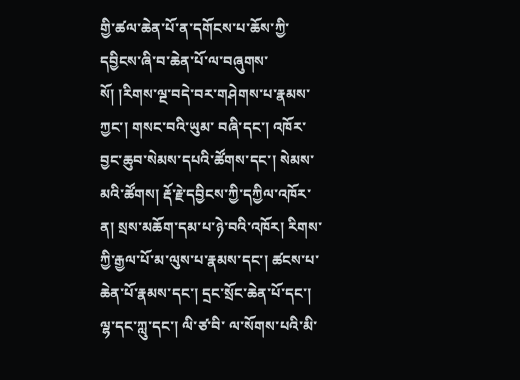གྱི་ཚལ་ཆེན་པོ་ན་དགོངས་པ་ཆོས་ཀྱི་དབྱིངས་ཞི་བ་ཆེན་པོ་ལ་བཞུགས་སོ། །རིགས་ལྔ་བདེ་བར་གཤེགས་པ་རྣམས་ཀྱང་། གསང་བའི་ཡུམ་ བཞི་དང་། འཁོར་བྱང་ཆུབ་སེམས་དཔའི་ཚོགས་དང་། སེམས་མའི་ཚོགས། རྡོ་རྗེ་དབྱིངས་ཀྱི་དཀྱིལ་འཁོར་ན། སྲས་མཆོག་དམ་པ་ཉེ་བའི་འཁོར། རིགས་ཀྱི་རྒྱལ་པོ་མ་ལུས་པ་རྣམས་དང་། ཚངས་པ་ཆེན་པོ་རྣམས་དང་། དྲང་སྲོང་ཆེན་པོ་དང་། ལྷ་དང་ཀླུ་དང་། ལི་ཙ་བི་ ལ་སོགས་པའི་མི་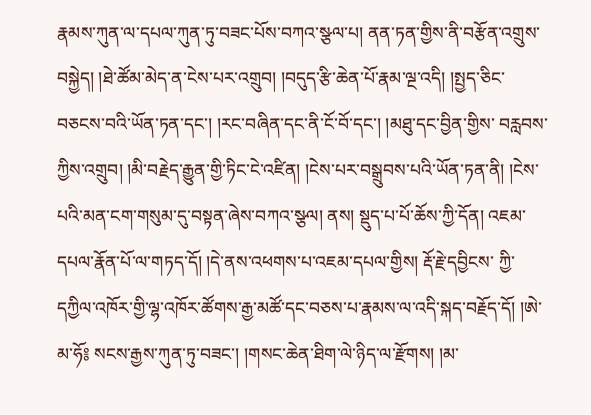རྣམས་ཀུན་ལ་དཔལ་ཀུན་ཏུ་བཟང་པོས་བཀའ་སྩལ་པ། ནན་ཏན་གྱིས་ནི་བརྩོན་འགྲུས་བསྐྱེད། །ཐེ་ཚོམ་མེད་ན་ངེས་པར་འགྲུབ། །བདུད་རྩི་ཆེན་པོ་རྣམ་ལྔ་འདི། །སྤྱད་ཅིང་བཅངས་བའི་ཡོན་ཏན་དང་། །རང་བཞིན་དང་ནི་ངོ་བོ་དང་། །མཐུ་དང་བྱིན་གྱིས་ བརླབས་ཀྱིས་འགྲུབ། །མི་བརྗེད་རྒྱུན་གྱི་ཏིང་ངེ་འཛིན། །ངེས་པར་བསྒྲུབས་པའི་ཡོན་ཏན་ནི། །ངེས་པའི་མན་ངག་གསུམ་དུ་བསྟན་ཞེས་བཀའ་སྩལ། ནས། སྡུད་པ་པོ་ཆོས་ཀྱི་དོན། འཇམ་དཔལ་རྣོན་པོ་ལ་གཏད་དོ། །དེ་ནས་འཕགས་པ་འཇམ་དཔལ་གྱིས། རྡོ་རྗེ་དབྱིངས་ ཀྱི་དཀྱིལ་འཁོར་གྱི་ལྷ་འཁོར་ཚོགས་རྒྱ་མཚོ་དང་བཅས་པ་རྣམས་ལ་འདི་སྐད་བརྗོད་དོ། །ཨེ་མ་ཧོ༔ སངས་རྒྱས་ཀུན་ཏུ་བཟང་། །གསང་ཆེན་ཐིག་ལེ་ཉིད་ལ་རྫོགས། །མ་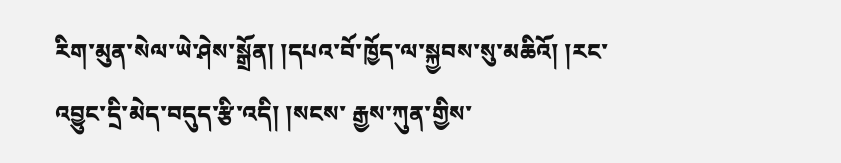རིག་མུན་སེལ་ཡེ་ཤེས་སྒྲོན། །དཔའ་བོ་ཁྱོད་ལ་སྐྱབས་སུ་མཆིའོ། །རང་འབྱུང་དྲི་མེད་བདུད་རྩི་འདི། །སངས་ རྒྱས་ཀུན་གྱིས་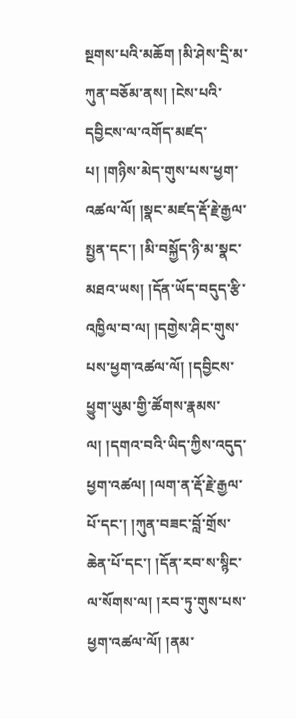སྔགས་པའི་མཆོག །མི་ཤེས་དྲི་མ་ཀུན་བཅོམ་ནས། །ངེས་པའི་དབྱིངས་ལ་འགོད་མཛད་པ། །གཉིས་མེད་གུས་པས་ཕྱག་འཚལ་ལོ། །སྣང་མཛད་རྡོ་རྗེ་རྒྱལ་སྤྱན་དང་། །མི་བསྐྱོད་ཉི་མ་སྣང་མཐའ་ཡས། །དོན་ཡོད་བདུད་རྩི་འཁྱིལ་བ་ལ། །དགྱེས་ཤིང་གུས་ པས་ཕྱག་འཚལ་ལོ། །དབྱིངས་ཕྱུག་ཡུམ་གྱི་ཚོགས་རྣམས་ལ། །དགའ་བའི་ཡིད་ཀྱིས་འདུད་ཕྱག་འཚལ། །ལག་ན་རྡོ་རྗེ་རྒྱལ་པོ་དང་། །ཀུན་བཟང་བློ་གྲོས་ཆེན་པོ་དང་། །དོན་རབ་ས་སྙིང་ལ་སོགས་ལ། །རབ་ཏུ་གུས་པས་ཕྱག་འཚལ་ལོ། །ནམ་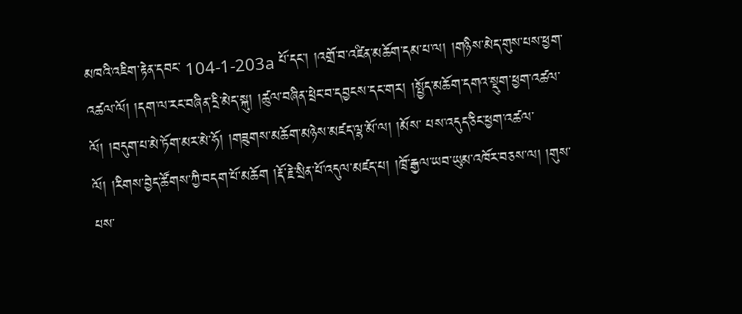མཁའི་འཇིག་རྟེན་དབང་ 104-1-203a པོ་དང་། །འགྲོ་བ་འཛིན་མཆོག་དམ་པ་ལ། །གཉིས་མེད་གུས་པས་ཕྱག་འཚལ་ལོ། །དག་ལ་རང་བཞིན་དྲི་མེད་སྐུ། །ཚུལ་བཞིན་ཕྲེང་བ་དབྱངས་དང་གར། །སྤྱོད་མཆོག་དགའ་སྡུག་ཕྱག་འཚལ་ལོ། །བདུག་པ་མེ་ཏོག་མར་མེ་ཧོ། །གཟུགས་མཆོག་མཉེས་མཛད་ལྷ་མོ་ལ། །མོས་ པས་འདུད་ཅིང་ཕྱག་འཚལ་ལོ། །རིགས་བྱེད་ཚོགས་ཀྱི་བདག་པོ་མཆོག །རྡོ་རྗེ་སྲིན་པོ་འདུལ་མཛད་པ། །ཁྲོ་རྒྱལ་ཡབ་ཡུམ་འཁོར་བཅས་ལ། །གུས་པས་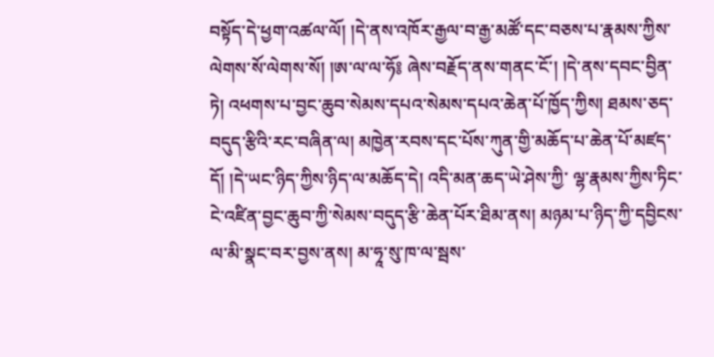བསྟོད་དེ་ཕྱག་འཚལ་ལོ། །དེ་ནས་འཁོར་རྒྱལ་བ་རྒྱ་མཚོ་དང་བཅས་པ་རྣམས་ཀྱིས་ལེགས་སོ་ལེགས་སོ། །ཨ་ལ་ལ་ཧོ༔ ཞེས་བརྗོད་ནས་གནང་ངོ་། །དེ་ནས་དབང་བྱིན་ཏེ། འཕགས་པ་བྱང་ཆུབ་སེམས་དཔའ་སེམས་དཔའ་ཆེན་པོ་ཁྱོད་ཀྱིས། ཐམས་ཅད་བདུད་རྩིའི་རང་བཞིན་ལ། མཁྱེན་རབས་དང་པོས་ཀུན་གྱི་མཆོད་པ་ཆེན་པོ་མཛད་དོ། །དེ་ཡང་ཉིད་ཀྱིས་ཉིད་ལ་མཆོད་དེ། འདི་མན་ཆད་ཡེ་ཤེས་ཀྱི་ ལྷ་རྣམས་ཀྱིས་ཏིང་ངེ་འཛིན་བྱང་ཆུབ་ཀྱི་སེམས་བདུད་རྩི་ཆེན་པོར་ཐིམ་ནས། མཉམ་པ་ཉིད་ཀྱི་དབྱིངས་ལ་མི་སྣང་བར་བྱས་ནས། མ་ཧཱ་སུ་ཁ་ལ་སྦས་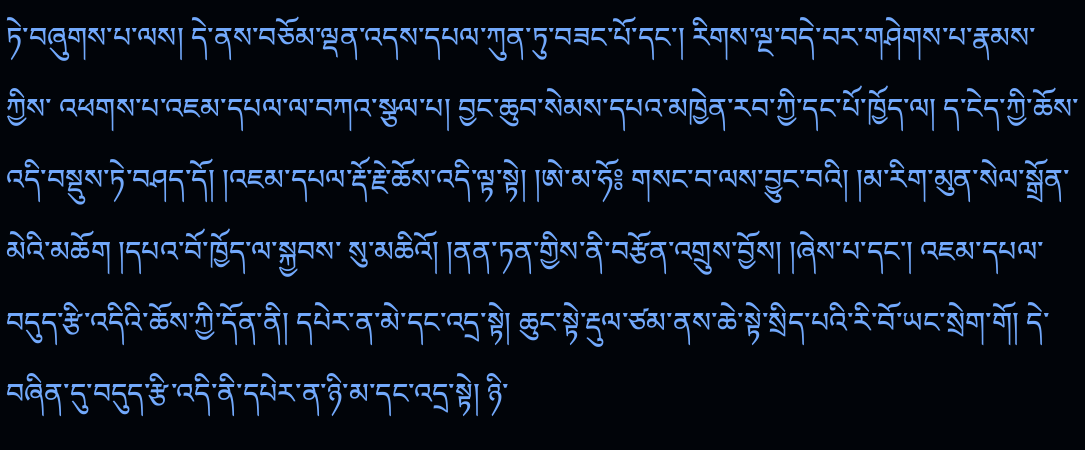ཏེ་བཞུགས་པ་ལས། དེ་ནས་བཅོམ་ལྡན་འདས་དཔལ་ཀུན་ཏུ་བཟང་པོ་དང་། རིགས་ལྔ་བདེ་བར་གཤེགས་པ་རྣམས་ཀྱིས་ འཕགས་པ་འཇམ་དཔལ་ལ་བཀའ་སྩལ་པ། བྱང་ཆུབ་སེམས་དཔའ་མཁྱེན་རབ་ཀྱི་དང་པོ་ཁྱོད་ལ། ད་ངེད་ཀྱི་ཆོས་འདི་བསྡུས་ཏེ་བཤད་དོ། །འཇམ་དཔལ་རྡོ་རྗེ་ཆོས་འདི་ལྟ་སྟེ། །ཨེ་མ་ཧོ༔ གསང་བ་ལས་བྱུང་བའི། །མ་རིག་མུན་སེལ་སྒྲོན་མེའི་མཆོག །དཔའ་བོ་ཁྱོད་ལ་སྐྱབས་ སུ་མཆིའོ། །ནན་ཏན་གྱིས་ནི་བརྩོན་འགྲུས་བྱོས། །ཞེས་པ་དང་། འཇམ་དཔལ་བདུད་རྩི་འདིའི་ཆོས་ཀྱི་དོན་ནི། དཔེར་ན་མེ་དང་འདྲ་སྟེ། ཆུང་སྟེ་རྡུལ་ཙམ་ནས་ཆེ་སྟེ་སྲིད་པའི་རི་བོ་ཡང་སྲེག་གོ། དེ་བཞིན་དུ་བདུད་རྩི་འདི་ནི་དཔེར་ན་ཉི་མ་དང་འདྲ་སྟེ། ཉི་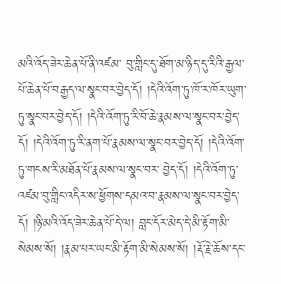མའི་འོད་ཟེར་ཆེན་པོ་ནི་འཛམ་ བུ་གླིང་དུ་ཐོག་མ་ཉིད་དུ་རིའི་རྒྱལ་པོ་ཆེན་པོ་བརྒྱད་ལ་སྣང་བར་བྱེད་དོ། །དེའི་འོག་ཏུ་ཁོ་ར་ཁོར་ཡུག་ཏུ་སྣང་བར་བྱེད་དོ། །དེའི་འོག་ཏུ་རི་བོ་ཆེ་རྣམས་ལ་སྣང་བར་བྱེད་དོ། །དེའི་འོག་ཏུ་རི་ནག་པོ་རྣམས་ལ་སྣང་བར་བྱེད་དོ། །དེའི་འོག་ཏུ་གངས་རི་མཐོན་པོ་རྣམས་ལ་སྣང་བར་ བྱེད་དོ། །དེའི་འོག་ཏུ་འཛམ་བུ་གླིང་འདིར་ས་ཕྱོགས་དམའ་བ་རྣམས་ལ་སྣང་བར་བྱེད་དོ། །ཉི་མའི་འོད་ཟེར་ཆེན་པོ་དེ་ལ། བླང་དོར་མེད་དེ་མི་རྟོག་མི་སེམས་སོ། །རྣམ་པར་ཡང་མི་རྟོག་མི་སེམས་སོ། །རྡོ་རྗེ་ཆོས་དང་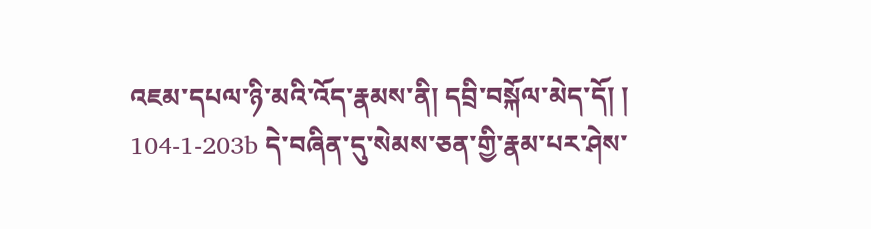འཇམ་དཔལ་ཉི་མའི་འོད་རྣམས་ནི། དབྲི་བསྐོལ་མེད་དོ། ། 104-1-203b དེ་བཞིན་དུ་སེམས་ཅན་གྱི་རྣམ་པར་ཤེས་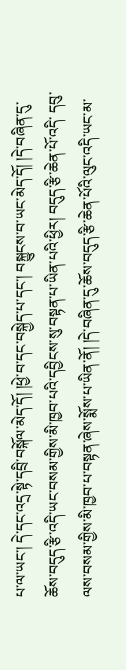པ་ལ་ཡང་། དེ་དང་འདྲ་སྟེ་དབྲི་བསྐོལ་མེད་དོ། །ཕྱེ་བ་དང་བསྐྱེད་པ་དང་། བསྐྱུངས་བ་ཡང་མེད་དོ། །དེ་བཞིན་དུ་ཆོས་བདུད་རྩི་འདི་ཡང་བསམ་གྱིས་མི་ཁྱབ་པའི་དབྱིངས་སུ་བསྟན་པ་ཡིན་པའི་ཕྱིར། བདུད་རྩི་ཆེན་པོ་འདི་ དབུ་ལས་བསམ་གྱིས་མི་ཁྱབ་པ་བསྟན་ཞེས་སྨོས་པ་ཡིན་ནོ། །དེ་བཞིན་དུ་ཆོས་བདུད་རྩི་ཆེན་པོའི་ལུང་འདི་ཡང་མ་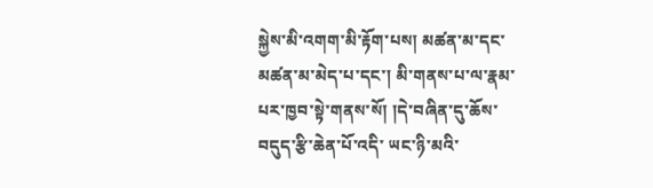སྐྱེས་མི་འགག་མི་རྟོག་པས། མཚན་མ་དང་མཚན་མ་མེད་པ་དང་། མི་གནས་པ་ལ་རྣམ་པར་ཁྱབ་སྟེ་གནས་སོ། །དེ་བཞིན་དུ་ཆོས་བདུད་རྩི་ཆེན་པོ་འདི་ ཡང་ཉི་མའི་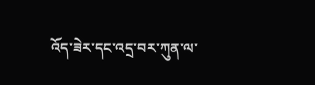འོད་ཟེར་དང་འདྲ་བར་ཀུན་ལ་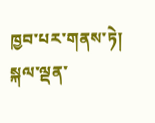ཁྱབ་པར་གནས་ཏེ། སྐལ་ལྡན་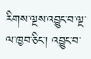རིགས་ལྔས་འབྱུང་བ་ལྔ་ལ་ཁྱབ་ཅིང་། འབྱུང་བ་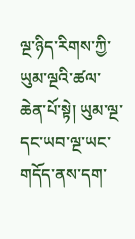ལྔ་ཉིད་རིགས་ཀྱི་ཡུམ་ལྔའི་ཚལ་ཆེན་པོ་སྟེ། ཡུམ་ལྔ་དང་ཡབ་ལྔ་ཡང་གདོད་ནས་དག་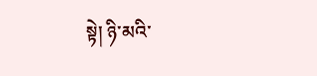སྟེ། ཉི་མའི་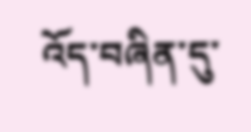འོད་བཞིན་དུ་